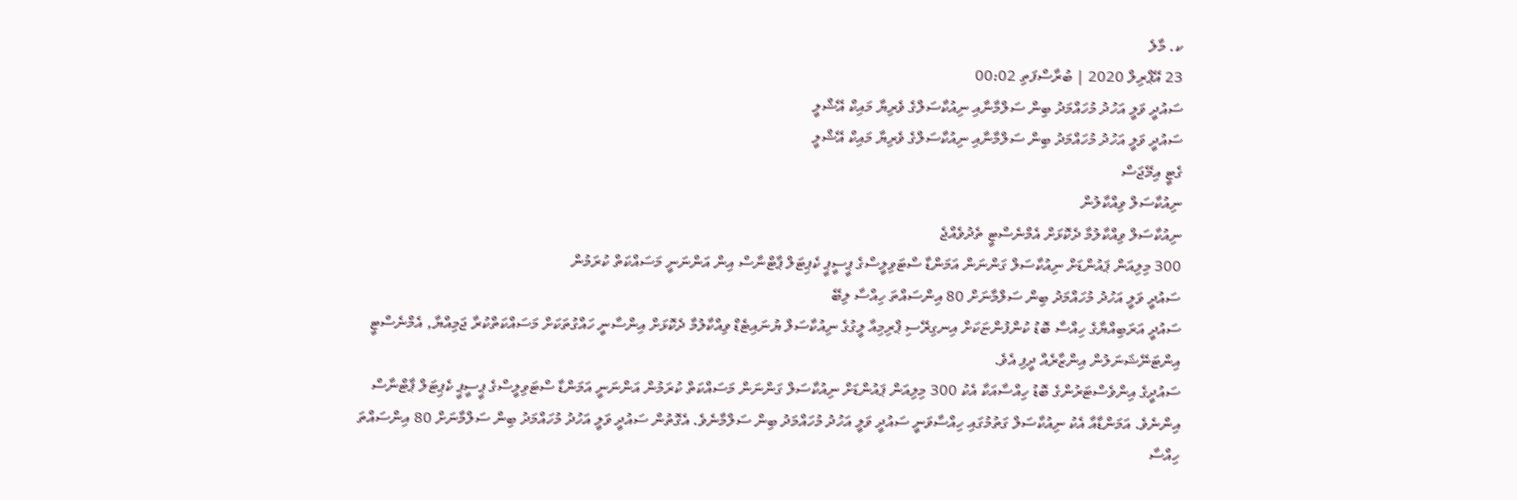ކ. މާލެ
23 އޭޕްރިލް 2020 | ބުރާސްފަތި 00:02
ސައުދީ ވަލީ އަހުދު މުހައްމަދު ބިން ސަލްމާނާއި ނިއުކާސަލްގެ ވެރިޔާ މައިކް އޭޝްލީ
ސައުދީ ވަލީ އަހުދު މުހައްމަދު ބިން ސަލްމާނާއި ނިއުކާސަލްގެ ވެރިޔާ މައިކް އޭޝްލީ
ގެޓީ އިމޭޖަސް
ނިއުކާސަލް ވިއްކާލުން
ނިއުކާސަލް ވިއްކާލުމާ ދެކޮޅަށް އެމްނެސްޓީ ތެދުވެއްޖެ
300 މިލިއަން ޕައުންޑަށް ނިއުކާސަލް ގަންނަން އަމަންޑާ ސްޓަވިލީސްގެ ޕީސީޕީ ކެޕިޓަލް ޕާޓްނާސް އިން އަންނަނީ މަސައްކަތް ކުރަމުން
ސައުދީ ވަލީ އަހުދު މުހައްމަދު ބިން ސަލްމާނަށް 80 އިންސައްތަ ހިއްސާ ލިބޭ
ސައުދީ އަރަބިއްޔާގެ ހިއްސާ ބޮޑު ކުންފުންޏަކަށް އިނގިރޭސި ޕްރިމިއާ ލީގުގެ ނިއުކާސަލް ޔުނައިޓެޑް ވިއްކާލުމާ ދެކޮޅަށް އިންސާނީ ހައްގުތަކަށް މަސައްކަތްކުރާ ޖަމިއްޔާ, އެމްނެސްޓީ އިންޓަނޭޝަނަލުން އިންޒާރެއް ދީފި އެވެ.
ސައުދީގެ އިންވެސްޓަރުންގެ ބޮޑު ހިއްސާއަކާ އެކު 300 މިލިއަން ޕައުންޑަށް ނިއުކާސަލް ގަންނަން މަސައްކަތް ކުރަމުން އަންނަނީ އަމަންޑާ ސްޓަވިލީސްގެ ޕީސީޕީ ކެޕިޓަލް ޕާޓްނާސް އިންނެވެ. އަމަންޑާއާ އެކު ނިއުކާސަލް ގަތުމުގައި ހިއްސާވަނީ ސައުދީ ވަލީ އަހުދު މުހައްމަދު ބިން ސަލްމާނެވެ. އެގޮތުން ސައުދީ ވަލީ އަހުދު މުހައްމަދު ބިން ސަލްމާނަށް 80 އިންސައްތަ ހިއްސާ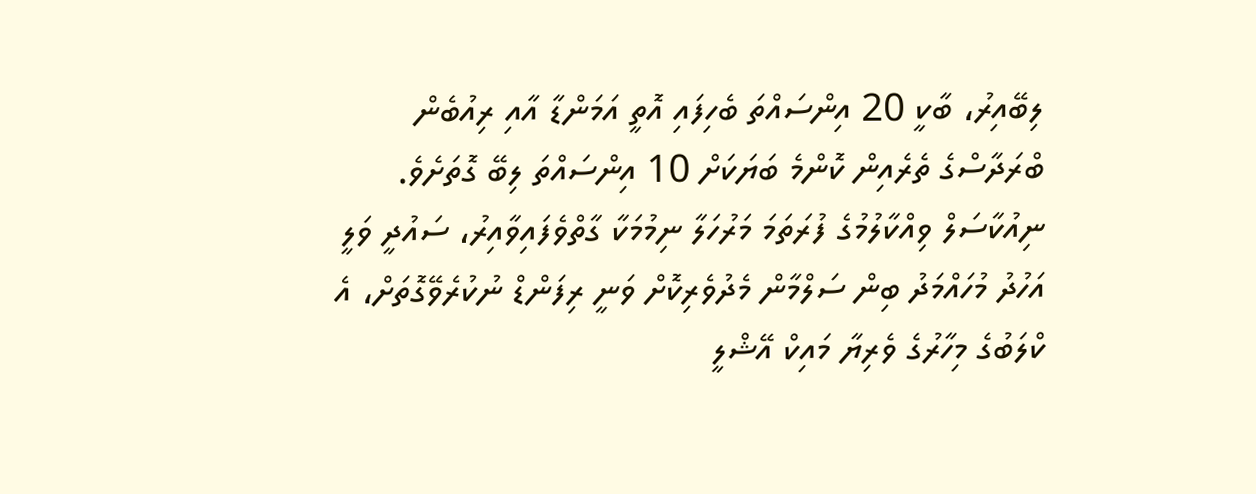ލިބޭއިރު، ބާކީ 20 އިންސައްތަ ބެހިފައި އޮތީ އަމަންޑާ އާއި ރިއުބެން ބްރަދާސްގެ ތެރެއިން ކޮންމެ ބަޔަކަށް 10 އިންސައްތަ ލިބޭ ގޮތަށެވެ.
ނިއުކާސަލް ވިއްކާލުމުގެ ފުރަތަމަ މަރުހަލާ ނިމުމަކާ ގާތްވެފައިވާއިރު، ސައުދީ ވަލީ އަހުދު މުހައްމަދު ބިން ސަލްމާން މެދުވެރިކޮށް ވަނީ ރިފަންޑް ނުކުރެވޭގޮތަށް، އެ ކްލަބުގެ މިހާރުގެ ވެރިޔާ މައިކް އޭޝްލީ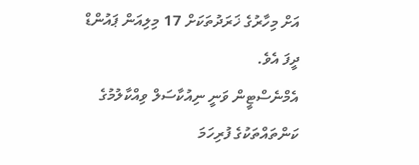އަށް މިހާރުގެ ޚަރަދުތަކަށް 17 މިލިއަން ޕައުންޑް ދީފަ އެވެ.
އެމްނެސްޓީން ވަނީ ނިއުކާސަލް ވިއްކާލުމުގެ ކަންތައްތަކުގެ ފުރިހަމަ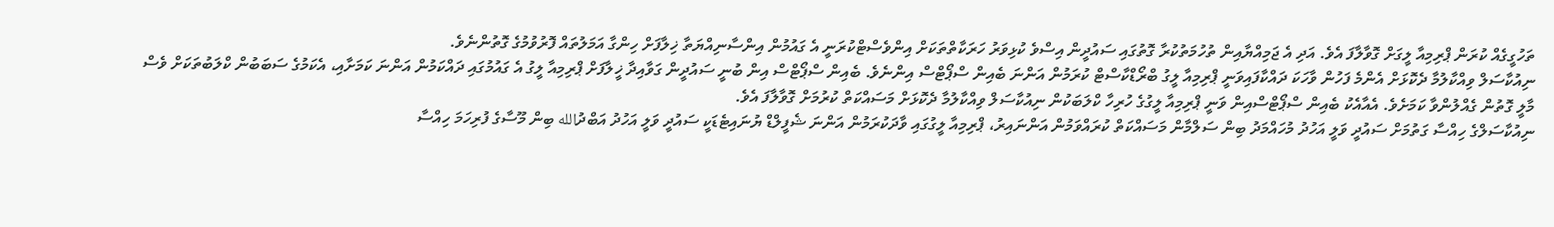ތަހުގީގެއް ކުރަން ޕްރިމިއާ ލީގަށް ގޮވާލާފަ އެވެ. އަދި އެ ޖަމިއްޔާއިން ތުހުމަތުކުރާ ގޮތުގައި ސައުދީން އިސްވެ ކުޅިވަރު ހަރަކާތްތަކަށް އިންވެސްޓްކުރަނީ އެ ގައުމުން އިންސާނިއްޔަތާ ޚިލާފަށް ހިންގާ އަމަލުތައް ފޮރުވުމުގެ ގޮތުންނެވެ.
ނިއުކާސަލް ވިއްކާލުމާ ދެކޮޅަށް އެންމެ ފަހުން ވާހަކަ ދައްކާފައިވަނީ ޕްރިމިއާ ލީގު ބްރޯޑްކާސްޓް ކުރަމުން އަންނަ ބެއިން ސްޕޯޓްސް އިންނެވެ. ބެއިން ސްޕޯޓްސް އިން ބުނީ ސައުދީން ގަވާއިދާ ޚީލާފަށް ޕްރިމިއާ ލީގު އެ ގައުމުގައި ދައްކަމުން އަންނަ ކަމަށާއި، އެކަމުގެ ސަބަބުން ކްލަބުތަކަށް ވެސް މާލީ ގޮތުން ގެއްލުންވާ ކަމަށެވެ. އެއާއެކު ބެއިން ސްޕޯޓްސްއިން ވަނީ ޕްރިމިއާ ލީގުގެ ހުރިހާ ކްލަބަކުން ނިއުކާސަލް ވިއްކާލުމާ ދެކޮޅަށް މަސައްކަތް ކުރުމަށް ގޮވާލާފަ އެވެ.
ނިއުކާސަލްގެ ހިއްސާ ގަތުމަށް ސައުދީ ވަލީ އަހުދު މުހައްމަދު ބިން ސަލްމާން މަސައްކަތް ކުރައްވަމުން އަންނައިރު، ޕްރިމިއާ ލީގުގައި ވާދަކުރަމުން އަންނަ ޝެފީލްޑް ޔުނައިޓެޑަކީ ސައުދީ ވަލީ އަހުދު އަބްދުالله ބިން މޫސާގެ ފުރިހަމަ ހިއްސާ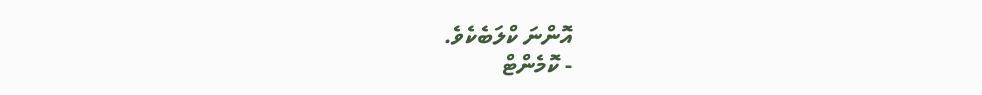އޮންނަ ކްލަބެކެވެ.
- ކޮމެންޓް